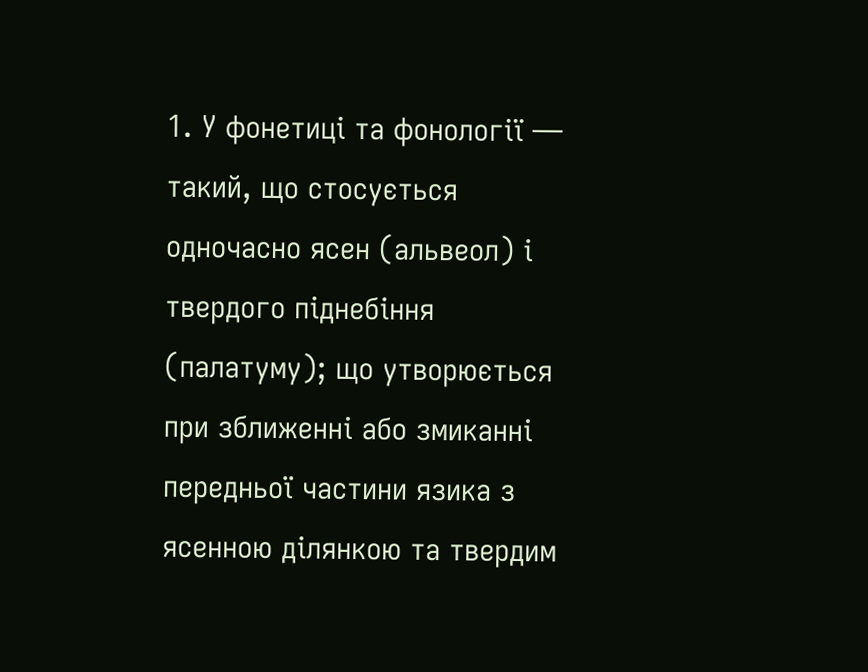1. У фонетиці та фонології — такий, що стосується одночасно ясен (альвеол) і твердого піднебіння (палатуму); що утворюється при зближенні або змиканні передньої частини язика з ясенною ділянкою та твердим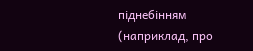піднебінням (наприклад, про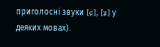приголосні звуки [ɕ], [ʑ] у деяких мовах).